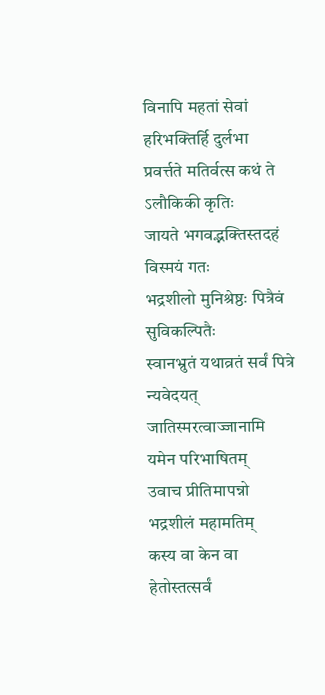विनापि महतां सेवां हरिभक्तिर्हि दुर्लभा
प्रवर्त्तते मतिर्वत्स कथं ते ऽलौकिकी कृतिः
जायते भगवद्भक्तिस्तदहं विस्मयं गतः
भद्रशीलो मुनिश्रेष्ठः पित्रैवं सुविकल्पितैः
स्वानभ्रुतं यथाव्रतं सर्वं पित्रे न्यवेदयत्
जातिस्मरत्वाज्जानामि यमेन परिभाषितम्
उवाच प्रीतिमापन्नो भद्रशीलं महामतिम्
कस्य वा केन वा हेतोस्तत्सर्वं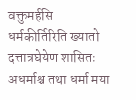वक्तुमर्हसि
धर्मकीर्तिरिति ख्यातो दत्तात्रघेयेण शासितः
अधर्माश्च तथा धर्मा मया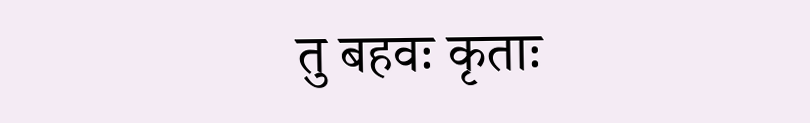तु बहवः कृताः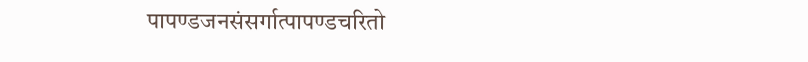पापण्डजनसंसर्गात्पापण्डचरितो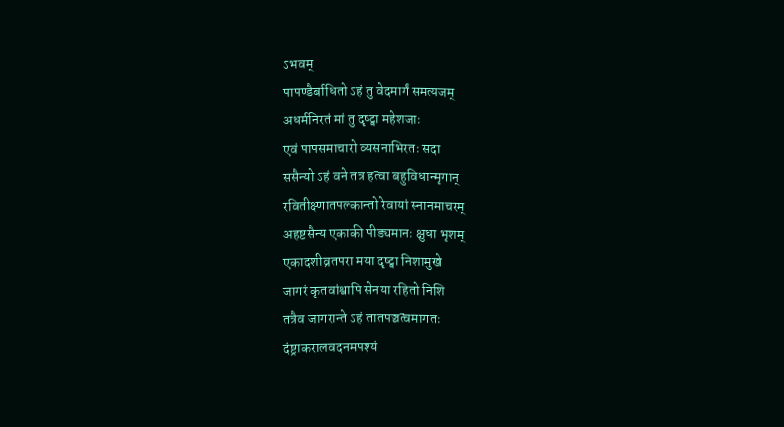ऽभवम्
पापण्डैर्बाधितो ऽहं तु वेदमार्गं समत्यजम्
अधर्मनिरतं मां तु दृष्ट्वा महेशजाः
एवं पापसमाचारो व्यसनाभिरतः सदा
ससैन्यो ऽहं वने तत्र हत्वा बहुविधान्मृगान्
रवितीक्ष्णातपल्कान्तो रेवायां स्नानमाचरम्
अहष्टसैन्य एकाकी पीड्यमानः क्षुधा भृशम्
एकादशीव्रतपरा मया दृष्ट्वा निशामुखे
जागरं कृतवांश्वापि सेनया रहितो निशि
तत्रैव जागरान्ते ऽहं तातपञ्चत्वमागतः
दंष्ट्राकरालवदनमपश्यं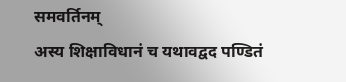समवर्तिनम्
अस्य शिक्षाविधानं च यथावद्वद पण्डितं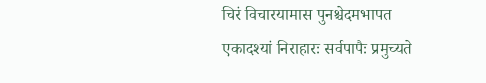चिरं विचारयामास पुनश्चेदमभापत
एकादश्यां निराहारः सर्वपापैः प्रमुच्यते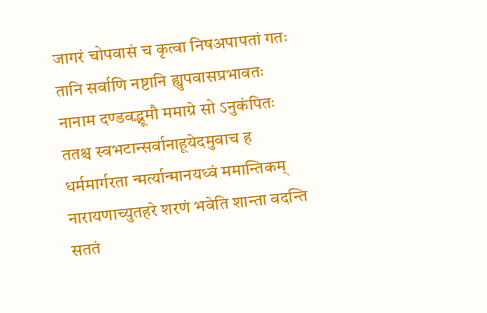जागरं चोपवासं च कृत्वा निषअपापतां गतः
तानि सर्वाणि नष्टानि ह्युपवासप्रभावतः
नानाम दण्डवद्भूमौ ममाग्रे सो ऽनुकंपितः
ततश्च स्वभटान्सर्वानाहूयेदमुवाच ह
धर्ममार्गरता न्मर्त्यान्मानयध्वं ममान्तिकम्
नारायणाच्युतहरे शरणं भवेति शान्ता वदन्ति सततं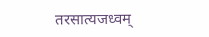तरसात्यजध्वम्